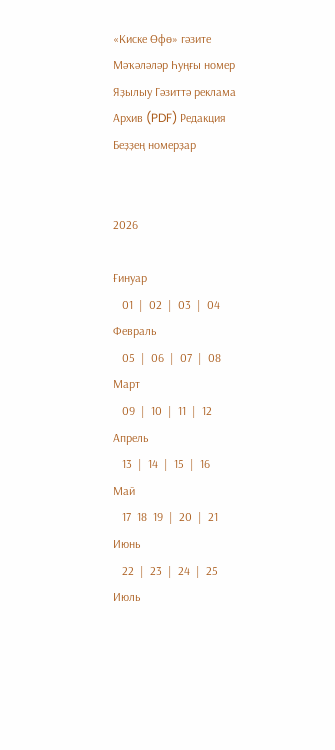«Киске Өфө» гәзите
Мәҡәләләр Һуңғы номер Яҙылыу Гәзиттә реклама Архив (PDF) Редакция
Беҙҙең номерҙар


2026

Ғинуар
   01  |  02  |  03  |  04
Февраль
   05  |  06  |  07  |  08
Март
   09  |  10  |  11  |  12
Апрель
   13  |  14  |  15  |  16
Май
   17  18  19  |  20  |  21
Июнь
   22  |  23  |  24  |  25
Июль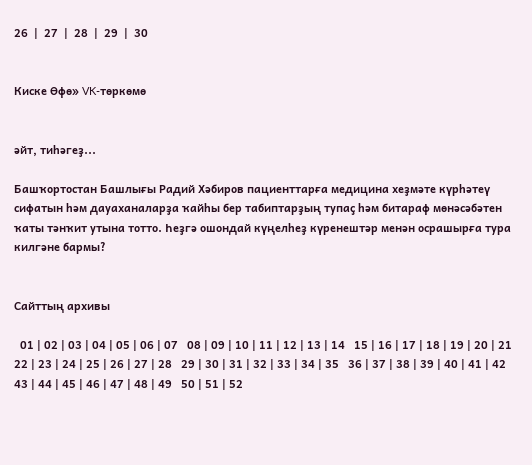26  |  27  |  28  |  29  |  30


Киске Өфө» VK-төркөмө


әйт, тиһәгеҙ...

Башҡортостан Башлығы Радий Хәбиров пациенттарға медицина хеҙмәте күрһәтеү сифатын һәм дауаханаларҙа ҡайһы бер табиптарҙың тупаҫ һәм битараф мөнәсәбәтен ҡаты тәнҡит утына тотто. Һеҙгә ошондай күңелһеҙ күренештәр менән осрашырға тура килгәне бармы?


Сайттың архивы

  01 | 02 | 03 | 04 | 05 | 06 | 07   08 | 09 | 10 | 11 | 12 | 13 | 14   15 | 16 | 17 | 18 | 19 | 20 | 21   22 | 23 | 24 | 25 | 26 | 27 | 28   29 | 30 | 31 | 32 | 33 | 34 | 35   36 | 37 | 38 | 39 | 40 | 41 | 42   43 | 44 | 45 | 46 | 47 | 48 | 49   50 | 51 | 52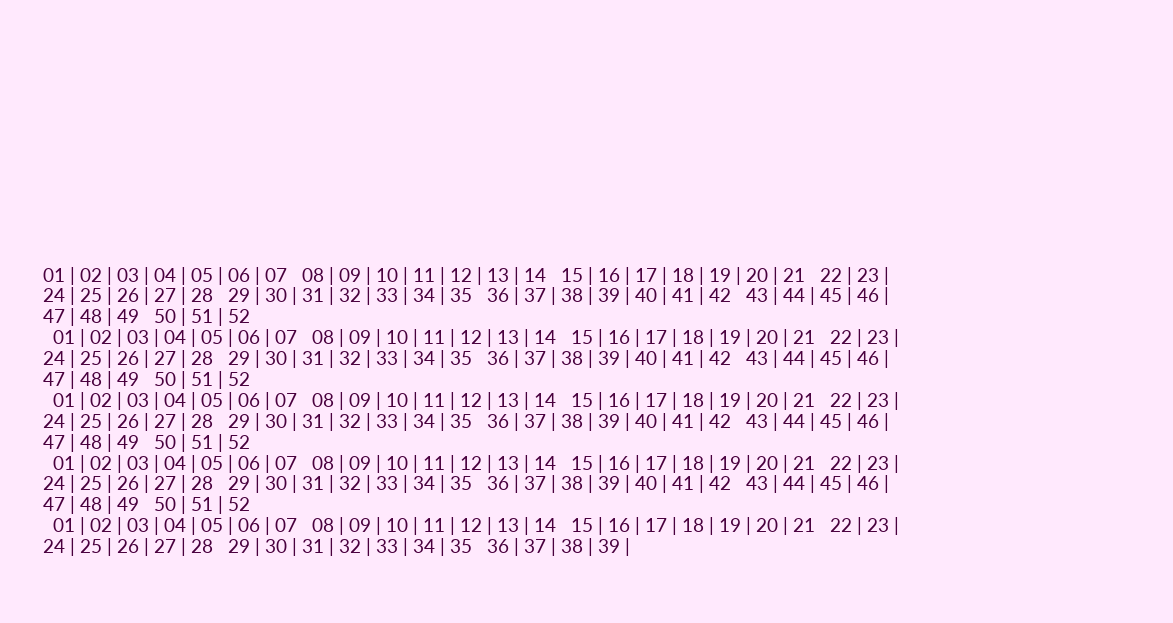01 | 02 | 03 | 04 | 05 | 06 | 07   08 | 09 | 10 | 11 | 12 | 13 | 14   15 | 16 | 17 | 18 | 19 | 20 | 21   22 | 23 | 24 | 25 | 26 | 27 | 28   29 | 30 | 31 | 32 | 33 | 34 | 35   36 | 37 | 38 | 39 | 40 | 41 | 42   43 | 44 | 45 | 46 | 47 | 48 | 49   50 | 51 | 52
  01 | 02 | 03 | 04 | 05 | 06 | 07   08 | 09 | 10 | 11 | 12 | 13 | 14   15 | 16 | 17 | 18 | 19 | 20 | 21   22 | 23 | 24 | 25 | 26 | 27 | 28   29 | 30 | 31 | 32 | 33 | 34 | 35   36 | 37 | 38 | 39 | 40 | 41 | 42   43 | 44 | 45 | 46 | 47 | 48 | 49   50 | 51 | 52
  01 | 02 | 03 | 04 | 05 | 06 | 07   08 | 09 | 10 | 11 | 12 | 13 | 14   15 | 16 | 17 | 18 | 19 | 20 | 21   22 | 23 | 24 | 25 | 26 | 27 | 28   29 | 30 | 31 | 32 | 33 | 34 | 35   36 | 37 | 38 | 39 | 40 | 41 | 42   43 | 44 | 45 | 46 | 47 | 48 | 49   50 | 51 | 52
  01 | 02 | 03 | 04 | 05 | 06 | 07   08 | 09 | 10 | 11 | 12 | 13 | 14   15 | 16 | 17 | 18 | 19 | 20 | 21   22 | 23 | 24 | 25 | 26 | 27 | 28   29 | 30 | 31 | 32 | 33 | 34 | 35   36 | 37 | 38 | 39 | 40 | 41 | 42   43 | 44 | 45 | 46 | 47 | 48 | 49   50 | 51 | 52
  01 | 02 | 03 | 04 | 05 | 06 | 07   08 | 09 | 10 | 11 | 12 | 13 | 14   15 | 16 | 17 | 18 | 19 | 20 | 21   22 | 23 | 24 | 25 | 26 | 27 | 28   29 | 30 | 31 | 32 | 33 | 34 | 35   36 | 37 | 38 | 39 |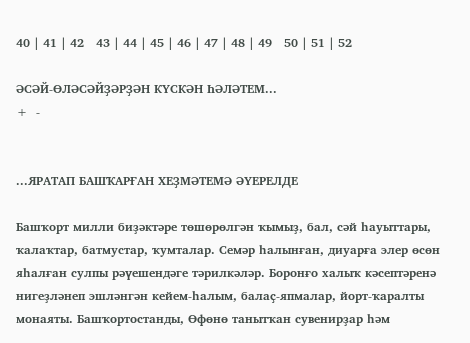40 | 41 | 42   43 | 44 | 45 | 46 | 47 | 48 | 49   50 | 51 | 52

ӘСӘЙ-ӨЛӘСӘЙҘӘРҘӘН КҮСКӘН ҺӘЛӘТЕМ...
+  -


...ЯРАТАП БАШҠАРҒАН ХЕҘМӘТЕМӘ ӘҮЕРЕЛДЕ

Башҡорт милли биҙәктәре төшөрөлгән ҡымыҙ, бал, сәй һауыттары, ҡалаҡтар, батмустар, ҡумталар. Семәр һалынған, диуарға элер өсөн яһалған сулпы рәүешендәге тәрилкәләр. Боронғо халыҡ кәсептәренә нигеҙләнеп эшләнгән кейем-һалым, балаҫ-япмалар, йорт-ҡаралты монаяты. Башҡортостанды, Өфөнө танытҡан сувенирҙар һәм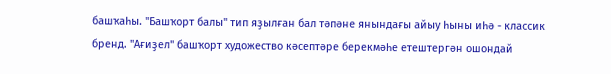башҡаһы. "Башҡорт балы" тип яҙылған бал тәпәне янындағы айыу һыны иһә - классик бренд. "Ағиҙел" башҡорт художество кәсептәре берекмәһе етештергән ошондай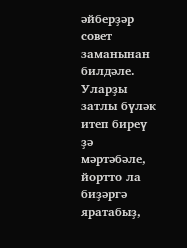әйберҙәр совет заманынан билдәле. Уларҙы затлы бүләк итеп биреү ҙә мәртәбәле, йортто ла биҙәргә яратабыҙ,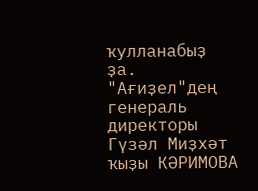ҡулланабыҙ ҙа. "Ағиҙел"дең генераль директоры Гүзәл Миҙхәт ҡыҙы КӘРИМОВА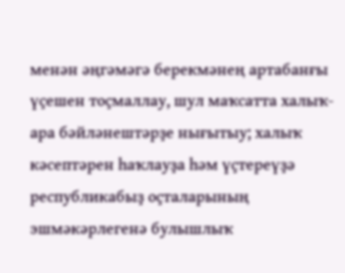менән әңгәмәгә берекмәнең артабанғы үҫешен тоҫмаллау, шул маҡсатта халыҡ-ара бәйләнештәрҙе нығытыу; халыҡ кәсептәрен һаҡлауҙа һәм үҫтереүҙә республикабыҙ оҫталарының эшмәкәрлегенә булышлыҡ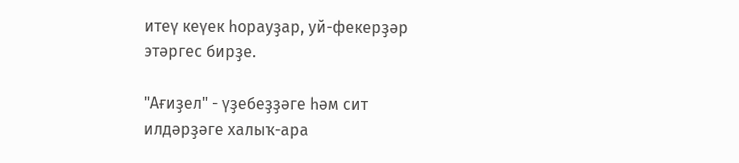итеү кеүек һорауҙар, уй-фекерҙәр этәргес бирҙе.

"Ағиҙел" - үҙебеҙҙәге һәм сит илдәрҙәге халыҡ-ара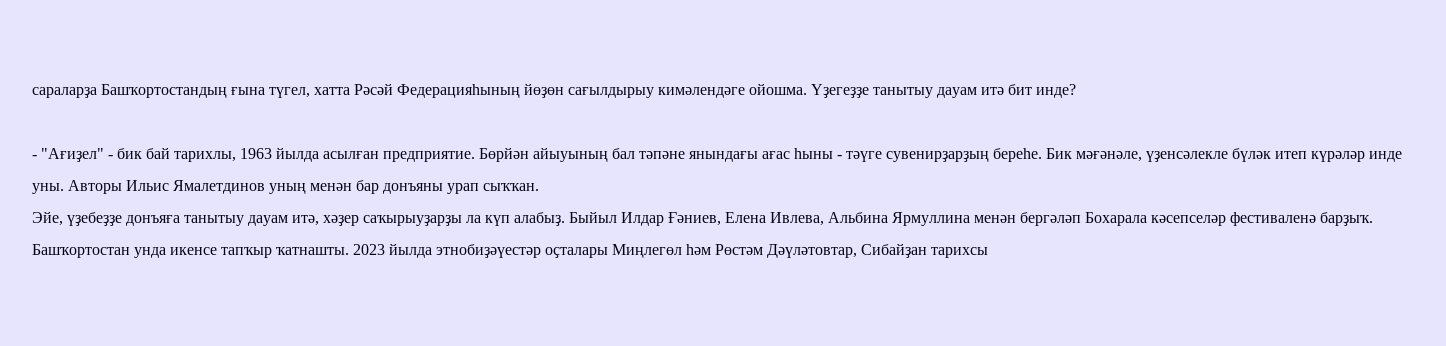сараларҙа Башҡортостандың ғына түгел, хатта Рәсәй Федерацияһының йөҙөн сағылдырыу кимәлендәге ойошма. Үҙегеҙҙе танытыу дауам итә бит инде?

- "Ағиҙел" - бик бай тарихлы, 1963 йылда асылған предприятие. Бөрйән айыуының бал тәпәне янындағы ағас һыны - тәүге сувенирҙарҙың береһе. Бик мәғәнәле, үҙенсәлекле бүләк итеп күрәләр инде уны. Авторы Ильис Ямалетдинов уның менән бар донъяны урап сыҡҡан.
Эйе, үҙебеҙҙе донъяға танытыу дауам итә, хәҙер саҡырыуҙарҙы ла күп алабыҙ. Быйыл Илдар Ғәниев, Елена Ивлева, Альбина Ярмуллина менән бергәләп Бохарала кәсепселәр фестиваленә барҙыҡ. Башҡортостан унда икенсе тапҡыр ҡатнашты. 2023 йылда этнобиҙәүестәр оҫталары Миңлегөл һәм Рөстәм Дәүләтовтар, Сибайҙан тарихсы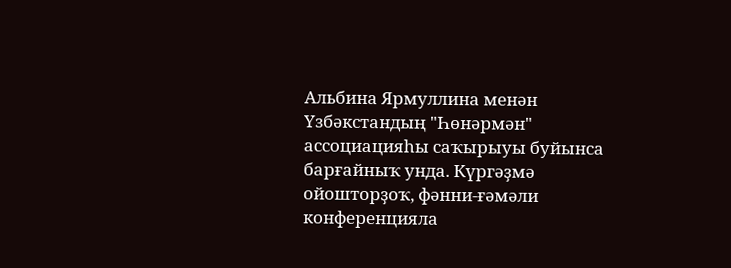Альбина Ярмуллина менән Үзбәкстандың "Һөнәрмән" ассоциацияһы саҡырыуы буйынса барғайныҡ унда. Күргәҙмә ойошторҙоҡ, фәнни-ғәмәли конференцияла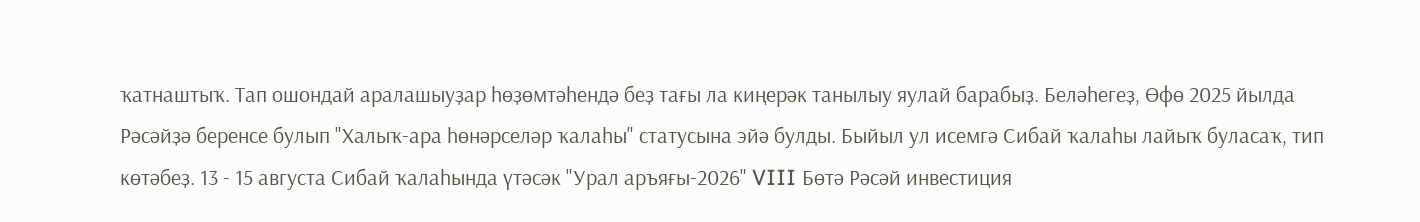ҡатнаштыҡ. Тап ошондай аралашыуҙар һөҙөмтәһендә беҙ тағы ла киңерәк танылыу яулай барабыҙ. Беләһегеҙ, Өфө 2025 йылда Рәсәйҙә беренсе булып "Халыҡ-ара һөнәрселәр ҡалаһы" статусына эйә булды. Быйыл ул исемгә Сибай ҡалаһы лайыҡ буласаҡ, тип көтәбеҙ. 13 - 15 августа Сибай ҡалаһында үтәсәк "Урал аръяғы-2026" VIII Бөтә Рәсәй инвестиция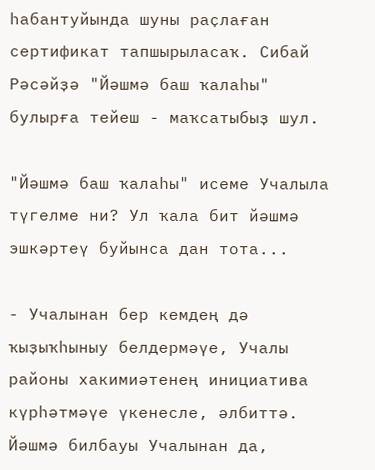һабантуйында шуны раҫлаған сертификат тапшырыласаҡ. Сибай Рәсәйҙә "Йәшмә баш ҡалаһы" булырға тейеш - маҡсатыбыҙ шул.

"Йәшмә баш ҡалаһы" исеме Учалыла түгелме ни? Ул ҡала бит йәшмә эшкәртеү буйынса дан тота...

- Учалынан бер кемдең дә ҡыҙыҡһыныу белдермәүе, Учалы районы хакимиәтенең инициатива күрһәтмәүе үкенесле, әлбиттә. Йәшмә билбауы Учалынан да,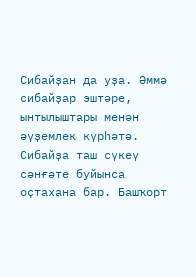Сибайҙан да уҙа. Әммә сибайҙар эштәре, ынтылыштары менән әүҙемлек күрһәтә. Сибайҙа таш сүкеү сәнғәте буйынса оҫтахана бар. Башҡорт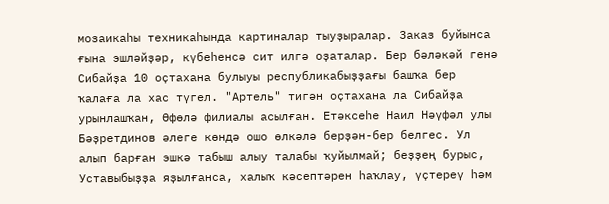мозаикаһы техникаһында картиналар тыуҙыралар. Заказ буйынса ғына эшләйҙәр, күбеһенсә сит илгә оҙаталар. Бер бәләкәй генә Сибайҙа 10 оҫтахана булыуы республикабыҙҙағы башҡа бер ҡалаға ла хас түгел. "Артель" тигән оҫтахана ла Сибайҙа урынлашҡан, Өфөлә филиалы асылған. Етәксеһе Наил Нәүфәл улы Бәҙретдинов әлеге көндә ошо өлкәлә берҙән-бер белгес. Ул алып барған эшкә табыш алыу талабы ҡуйылмай; беҙҙең бурыс, Уставыбыҙҙа яҙылғанса, халыҡ кәсептәрен һаҡлау, үҫтереү һәм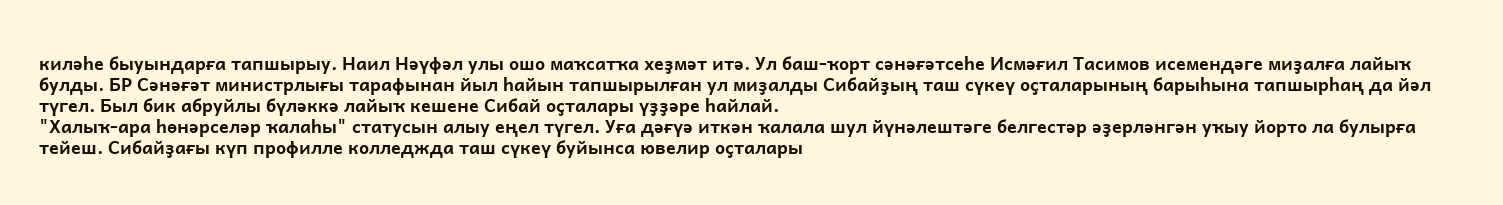киләһе быуындарға тапшырыу. Наил Нәүфәл улы ошо маҡсатҡа хеҙмәт итә. Ул баш-ҡорт сәнәғәтсеһе Исмәғил Тасимов исемендәге миҙалға лайыҡ булды. БР Сәнәғәт министрлығы тарафынан йыл һайын тапшырылған ул миҙалды Сибайҙың таш сүкеү оҫталарының барыһына тапшырһаң да йәл түгел. Был бик абруйлы бүләккә лайыҡ кешене Сибай оҫталары үҙҙәре һайлай.
"Халыҡ-ара һөнәрселәр ҡалаһы" статусын алыу еңел түгел. Уға дәғүә иткән ҡалала шул йүнәлештәге белгестәр әҙерләнгән уҡыу йорто ла булырға тейеш. Сибайҙағы күп профилле колледжда таш сүкеү буйынса ювелир оҫталары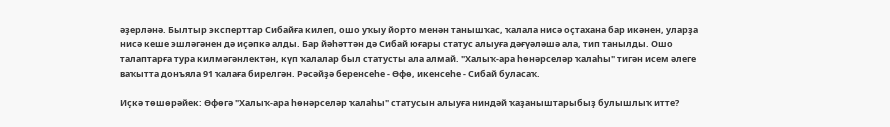әҙерләнә. Былтыр эксперттар Сибайға килеп, ошо уҡыу йорто менән танышҡас, ҡалала нисә оҫтахана бар икәнен, уларҙа нисә кеше эшләгәнен дә иҫәпкә алды. Бар йәһәттән дә Сибай юғары статус алыуға дәғүәләшә ала, тип танылды. Ошо талаптарға тура килмәгәнлектән, күп ҡалалар был статусты ала алмай. "Халыҡ-ара һөнәрселәр ҡалаһы" тигән исем әлеге ваҡытта донъяла 91 ҡалаға бирелгән. Рәсәйҙә беренсеһе - Өфө, икенсеһе - Сибай буласаҡ.

Иҫкә төшөрәйек: Өфөгә "Халыҡ-ара һөнәрселәр ҡалаһы" статусын алыуға ниндәй ҡаҙаныштарыбыҙ булышлыҡ итте?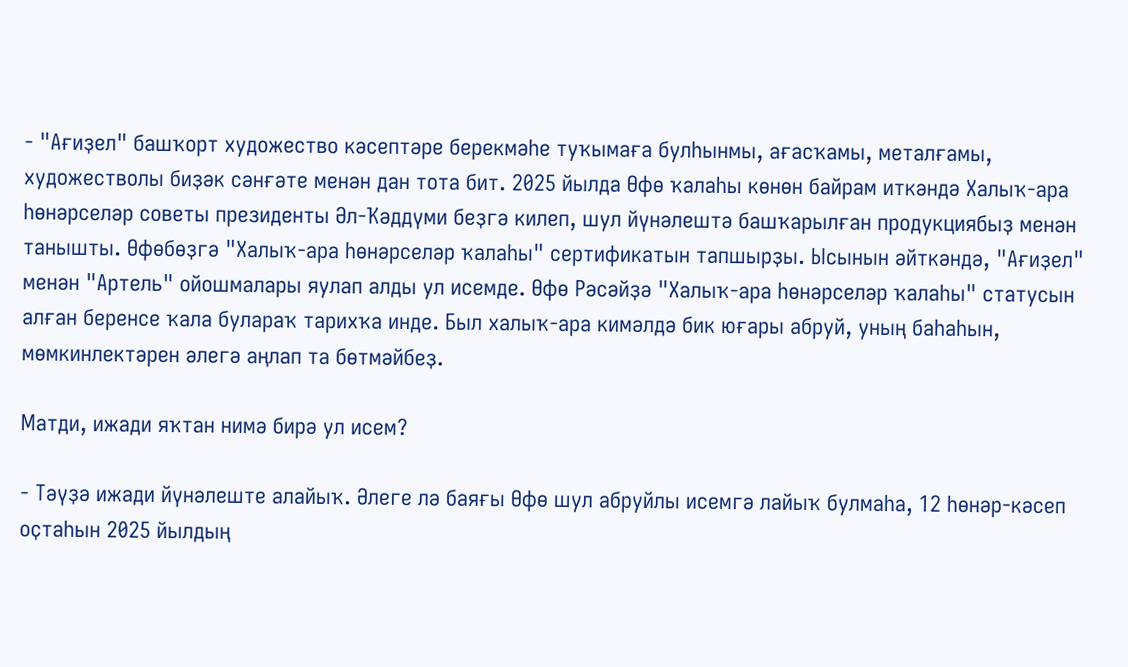- "Ағиҙел" башҡорт художество кәсептәре берекмәһе туҡымаға булһынмы, ағасҡамы, металғамы, художестволы биҙәк сәнғәте менән дан тота бит. 2025 йылда Өфө ҡалаһы көнөн байрам иткәндә Халыҡ-ара һөнәрселәр советы президенты Әл-Ҡәддүми беҙгә килеп, шул йүнәлештә башҡарылған продукциябыҙ менән танышты. Өфөбөҙгә "Халыҡ-ара һөнәрселәр ҡалаһы" сертификатын тапшырҙы. Ысынын әйткәндә, "Ағиҙел" менән "Артель" ойошмалары яулап алды ул исемде. Өфө Рәсәйҙә "Халыҡ-ара һөнәрселәр ҡалаһы" статусын алған беренсе ҡала булараҡ тарихҡа инде. Был халыҡ-ара кимәлдә бик юғары абруй, уның баһаһын, мөмкинлектәрен әлегә аңлап та бөтмәйбеҙ.

Матди, ижади яҡтан нимә бирә ул исем?

- Тәүҙә ижади йүнәлеште алайыҡ. Әлеге лә баяғы Өфө шул абруйлы исемгә лайыҡ булмаһа, 12 һөнәр-кәсеп оҫтаһын 2025 йылдың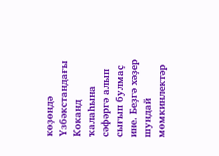көҙөндә Үзбәкстандағы Коканд ҡалаһына сәфәргә алып сығып булмаҫ ине. Беҙгә хәҙер шундай мөмкинлектәр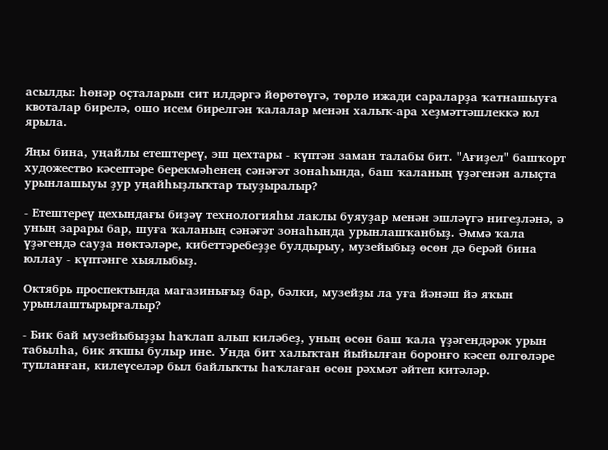асылды: һөнәр оҫталарын сит илдәргә йөрөтөүгә, төрлө ижади сараларҙа ҡатнашыуға квоталар бирелә, ошо исем бирелгән ҡалалар менән халыҡ-ара хеҙмәттәшлеккә юл ярыла.

Яңы бина, уңайлы етештереү, эш цехтары - күптән заман талабы бит. "Ағиҙел" башҡорт художество кәсептәре берекмәһенең сәнәғәт зонаһында, баш ҡаланың үҙәгенән алыҫта урынлашыуы ҙур уңайһыҙлыҡтар тыуҙыралыр?

- Етештереү цехындағы биҙәү технологияһы лаклы буяуҙар менән эшләүгә нигеҙләнә, ә уның зарары бар, шуға ҡаланың сәнәғәт зонаһында урынлашҡанбыҙ. Әммә ҡала үҙәгендә сауҙа нөктәләре, кибеттәребеҙҙе булдырыу, музейыбыҙ өсөн дә берәй бина юллау - күптәнге хыялыбыҙ.

Октябрь проспектында магазинығыҙ бар, бәлки, музейҙы ла уға йәнәш йә яҡын урынлаштырырғалыр?

- Бик бай музейыбыҙҙы һаҡлап алып киләбеҙ, уның өсөн баш ҡала үҙәгендәрәк урын табылһа, бик яҡшы булыр ине. Унда бит халыҡтан йыйылған боронғо кәсеп өлгөләре тупланған, килеүселәр был байлыҡты һаҡлаған өсөн рәхмәт әйтеп китәләр.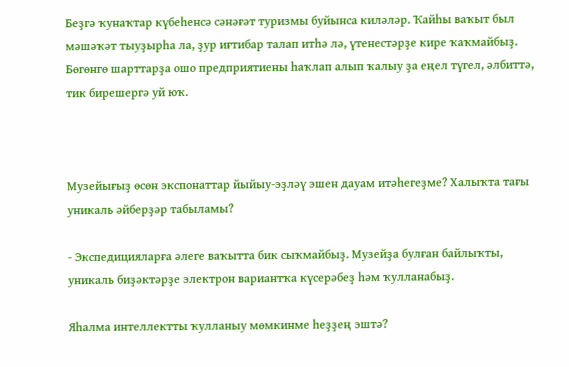Беҙгә ҡунаҡтар күбеһенсә сәнәғәт туризмы буйынса киләләр. Ҡайһы ваҡыт был мәшәҡәт тыуҙырһа ла, ҙур иғтибар талап итһә лә, үтенестәрҙе кире ҡаҡмайбыҙ. Бөгөнгө шарттарҙа ошо предприятиены һаҡлап алып ҡалыу ҙа еңел түгел, әлбиттә, тик бирешергә уй юҡ.



Музейығыҙ өсөн экспонаттар йыйыу-эҙләү эшен дауам итәһегеҙме? Халыҡта тағы уникаль әйберҙәр табыламы?

- Экспедицияларға әлеге ваҡытта бик сыҡмайбыҙ. Музейҙа булған байлыҡты, уникаль биҙәктәрҙе электрон вариантҡа күсерәбеҙ һәм ҡулланабыҙ.

Яһалма интеллектты ҡулланыу мөмкинме һеҙҙең эштә?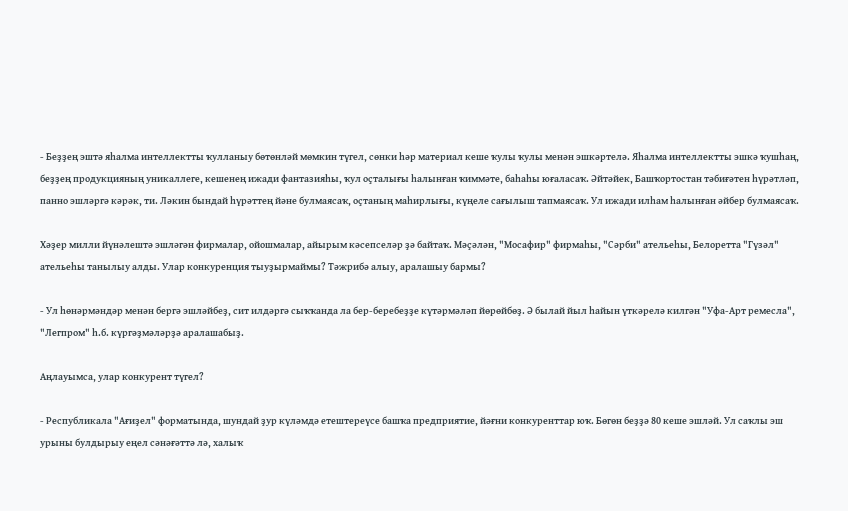- Беҙҙең эштә яһалма интеллектты ҡулланыу бөтөнләй мөмкин түгел, сөнки һәр материал кеше ҡулы ҡулы менән эшкәртелә. Яһалма интеллектты эшкә ҡушһаң, беҙҙең продукцияның уникаллеге, кешенең ижади фантазияһы, ҡул оҫталығы һалынған ҡиммәте, баһаһы юғаласаҡ. Әйтәйек, Башҡортостан тәбиғәтен һүрәтләп, панно эшләргә кәрәк, ти. Ләкин бындай һүрәттең йәне булмаясаҡ, оҫтаның маһирлығы, күңеле сағылыш тапмаясаҡ. Ул ижади илһам һалынған әйбер булмаясаҡ.

Хәҙер милли йүнәлештә эшләгән фирмалар, ойошмалар, айырым кәсепселәр ҙә байтаҡ. Мәҫәлән, "Мосафир" фирмаһы, "Сәрби" ательеһы, Белоретта "Гүзәл" ательеһы танылыу алды. Улар конкуренция тыуҙырмаймы? Тәжрибә алыу, аралашыу бармы?

- Ул һөнәрмәндәр менән бергә эшләйбеҙ, сит илдәргә сыҡҡанда ла бер-беребеҙҙе күтәрмәләп йөрөйбөҙ. Ә былай йыл һайын үткәрелә килгән "Уфа-Арт ремесла", "Легпром" һ.б. күргәҙмәләрҙә аралашабыҙ.

Аңлауымса, улар конкурент түгел?

- Республикала "Ағиҙел" форматында, шундай ҙур күләмдә етештереүсе башҡа предприятие, йәғни конкуренттар юҡ. Бөгөн беҙҙә 80 кеше эшләй. Ул саҡлы эш урыны булдырыу еңел сәнәғәттә лә, халыҡ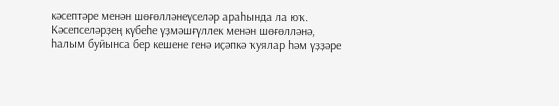кәсептәре менән шөғөлләнеүселәр араһында ла юҡ. Кәсепселәрҙең күбеһе үҙмәшғүллек менән шөғөлләнә, һалым буйынса бер кешене генә иҫәпкә ҡуялар һәм үҙҙәре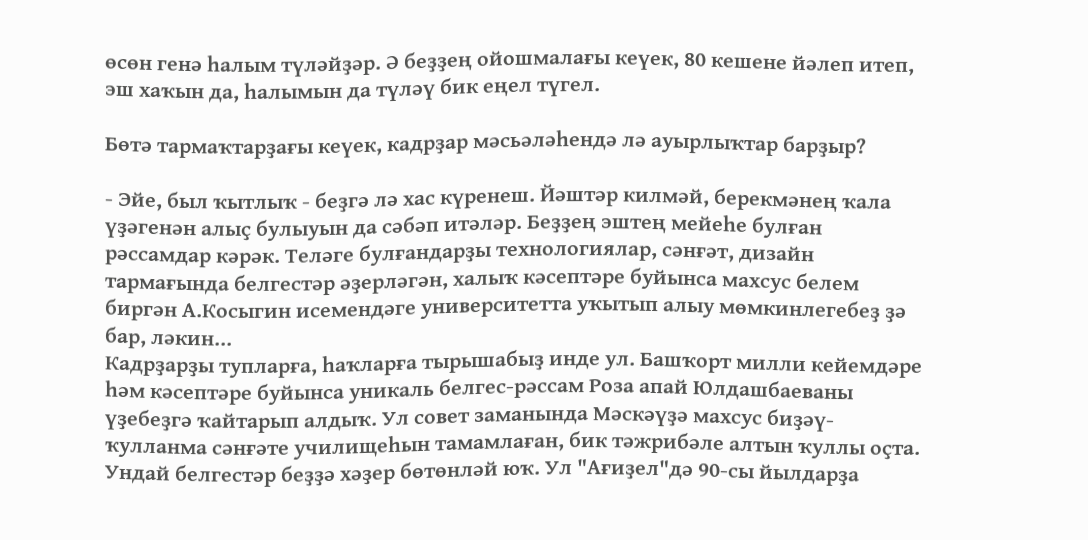өсөн генә һалым түләйҙәр. Ә беҙҙең ойошмалағы кеүек, 80 кешене йәлеп итеп, эш хаҡын да, һалымын да түләү бик еңел түгел.

Бөтә тармаҡтарҙағы кеүек, кадрҙар мәсьәләһендә лә ауырлыҡтар барҙыр?

- Эйе, был ҡытлыҡ - беҙгә лә хас күренеш. Йәштәр килмәй, берекмәнең ҡала үҙәгенән алыҫ булыуын да сәбәп итәләр. Беҙҙең эштең мейеһе булған рәссамдар кәрәк. Теләге булғандарҙы технологиялар, сәнғәт, дизайн тармағында белгестәр әҙерләгән, халыҡ кәсептәре буйынса махсус белем биргән А.Косыгин исемендәге университетта уҡытып алыу мөмкинлегебеҙ ҙә бар, ләкин...
Кадрҙарҙы тупларға, һаҡларға тырышабыҙ инде ул. Башҡорт милли кейемдәре һәм кәсептәре буйынса уникаль белгес-рәссам Роза апай Юлдашбаеваны үҙебеҙгә ҡайтарып алдыҡ. Ул совет заманында Мәскәүҙә махсус биҙәү-ҡулланма сәнғәте училищеһын тамамлаған, бик тәжрибәле алтын ҡуллы оҫта. Ундай белгестәр беҙҙә хәҙер бөтөнләй юҡ. Ул "Ағиҙел"дә 90-сы йылдарҙа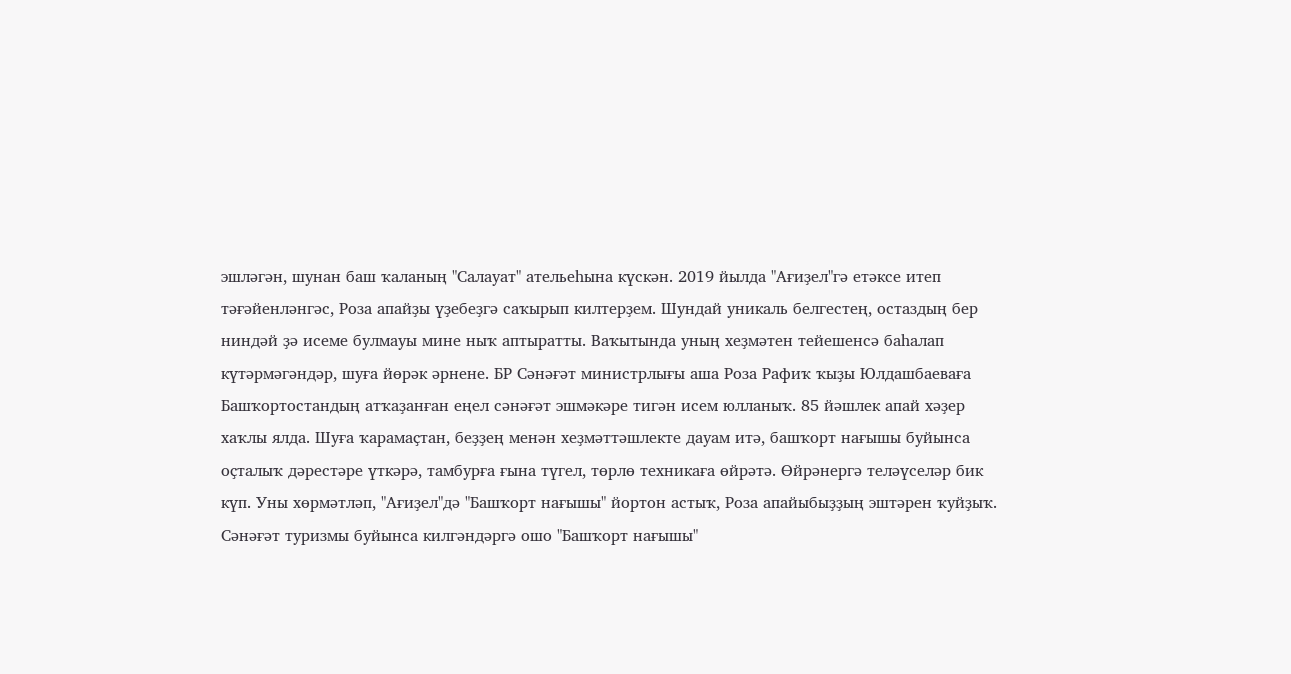эшләгән, шунан баш ҡаланың "Салауат" ательеһына күскән. 2019 йылда "Ағиҙел"гә етәксе итеп тәғәйенләнгәс, Роза апайҙы үҙебеҙгә саҡырып килтерҙем. Шундай уникаль белгестең, остаздың бер ниндәй ҙә исеме булмауы мине ныҡ аптыратты. Ваҡытында уның хеҙмәтен тейешенсә баһалап күтәрмәгәндәр, шуға йөрәк әрнене. БР Сәнәғәт министрлығы аша Роза Рафиҡ ҡыҙы Юлдашбаеваға Башҡортостандың атҡаҙанған еңел сәнәғәт эшмәкәре тигән исем юлланыҡ. 85 йәшлек апай хәҙер хаҡлы ялда. Шуға ҡарамаҫтан, беҙҙең менән хеҙмәттәшлекте дауам итә, башҡорт нағышы буйынса оҫталыҡ дәрестәре үткәрә, тамбурға ғына түгел, төрлө техникаға өйрәтә. Өйрәнергә теләүселәр бик күп. Уны хөрмәтләп, "Ағиҙел"дә "Башҡорт нағышы" йортон астыҡ, Роза апайыбыҙҙың эштәрен ҡуйҙыҡ. Сәнәғәт туризмы буйынса килгәндәргә ошо "Башҡорт нағышы"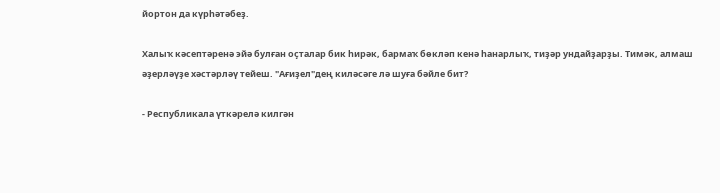йортон да күрһәтәбеҙ.

Халыҡ кәсептәренә эйә булған оҫталар бик һирәк, бармаҡ бөкләп кенә һанарлыҡ, тиҙәр ундайҙарҙы. Тимәк, алмаш әҙерләүҙе хәстәрләү тейеш. "Ағиҙел"дең киләсәге лә шуға бәйле бит?

- Республикала үткәрелә килгән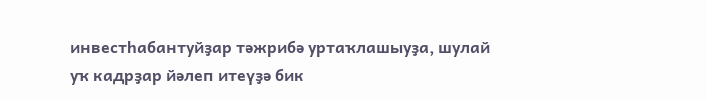инвестһабантуйҙар тәжрибә уртаҡлашыуҙа, шулай уҡ кадрҙар йәлеп итеүҙә бик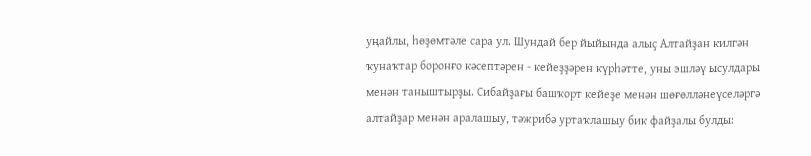уңайлы, һөҙөмтәле сара ул. Шундай бер йыйында алыҫ Алтайҙан килгән ҡунаҡтар боронғо кәсептәрен - кейеҙҙәрен күрһәтте, уны эшләү ысулдары менән таныштырҙы. Сибайҙағы башҡорт кейеҙе менән шөғөлләнеүселәргә алтайҙар менән аралашыу, тәжрибә уртаҡлашыу бик файҙалы булды: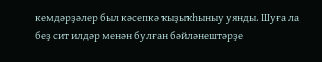кемдәрҙәлер был кәсепкә ҡыҙыҡһыныу уянды. Шуға ла беҙ сит илдәр менән булған бәйләнештәрҙе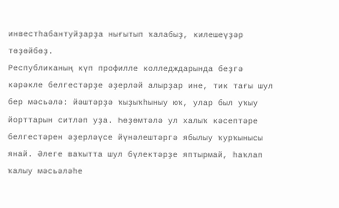инвестһабантуйҙарҙа нығытып ҡалабыҙ, килешеүҙәр төҙөйбөҙ.
Республиканың күп профилле колледждарында беҙгә кәрәкле белгестәрҙе әҙерләй алырҙар ине, тик тағы шул бер мәсьәлә: йәштәрҙә ҡыҙыҡһыныу юҡ, улар был уҡыу йорттарын ситләп уҙа. Һөҙөмтәлә ул халыҡ кәсептәре белгестәрен әҙерләүсе йүнәлештәргә ябылыу ҡурҡынысы янай. Әлеге ваҡытта шул бүлектәрҙе яптырмай, һаҡлап ҡалыу мәсьәләһе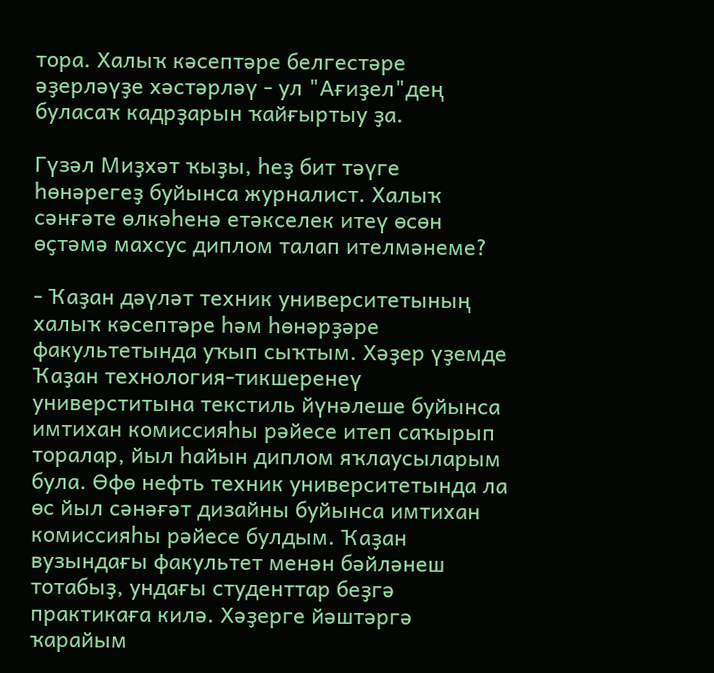тора. Халыҡ кәсептәре белгестәре әҙерләүҙе хәстәрләү - ул "Ағиҙел"дең буласаҡ кадрҙарын ҡайғыртыу ҙа.

Гүзәл Миҙхәт ҡыҙы, һеҙ бит тәүге һөнәрегеҙ буйынса журналист. Халыҡ сәнғәте өлкәһенә етәкселек итеү өсөн өҫтәмә махсус диплом талап ителмәнеме?

- Ҡаҙан дәүләт техник университетының халыҡ кәсептәре һәм һөнәрҙәре факультетында уҡып сыҡтым. Хәҙер үҙемде Ҡаҙан технология-тикшеренеү универститына текстиль йүнәлеше буйынса имтихан комиссияһы рәйесе итеп саҡырып торалар, йыл һайын диплом яҡлаусыларым була. Өфө нефть техник университетында ла өс йыл сәнәғәт дизайны буйынса имтихан комиссияһы рәйесе булдым. Ҡаҙан вузындағы факультет менән бәйләнеш тотабыҙ, ундағы студенттар беҙгә практикаға килә. Хәҙерге йәштәргә ҡарайым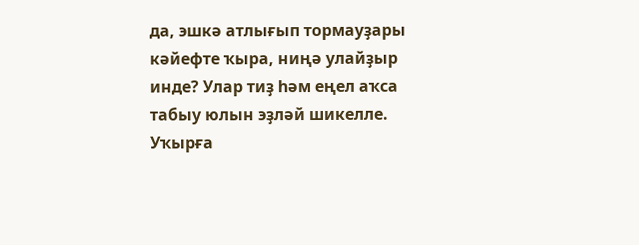да, эшкә атлығып тормауҙары кәйефте ҡыра, ниңә улайҙыр инде? Улар тиҙ һәм еңел аҡса табыу юлын эҙләй шикелле. Уҡырға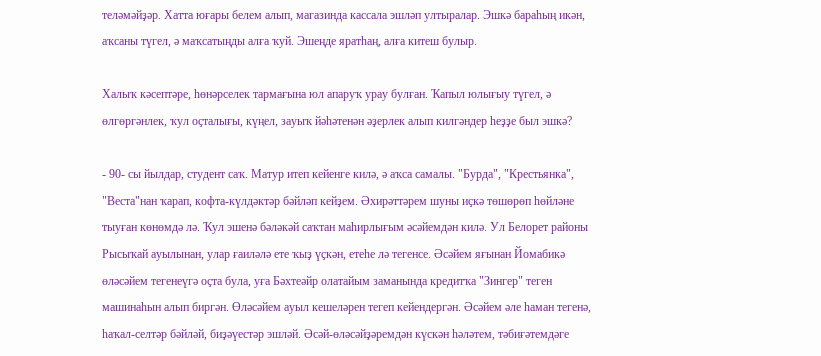теләмәйҙәр. Хатта юғары белем алып, магазинда кассала эшләп ултыралар. Эшкә бараһың икән, аҡсаны түгел, ә маҡсатыңды алға ҡуй. Эшеңде яратһаң, алға китеш булыр.

Халыҡ кәсептәре, һөнәрселек тармағына юл апаруҡ урау булған. Ҡапыл юлығыу түгел, ә өлгөргәнлек, ҡул оҫталығы, күңел, зауыҡ йәһәтенән әҙерлек алып килгәндер һеҙҙе был эшкә?

- 90- сы йылдар, студент саҡ. Матур итеп кейенге килә, ә аҡса самалы. "Бурда", "Крестьянка", "Веста"нан ҡарап, кофта-күлдәктәр бәйләп кейҙем. Әхирәттәрем шуны иҫкә төшөрөп һөйләне тыуған көнөмдә лә. Ҡул эшенә бәләкәй саҡтан маһирлығым әсәйемдән килә. Ул Белорет районы Рысыҡай ауылынан, улар ғаиләлә ете ҡыҙ үҫкән, етеһе лә тегенсе. Әсәйем яғынан Йомабикә өләсәйем тегенеүгә оҫта була, уға Бәхтеәйр олатайым заманында кредитҡа "Зингер" теген машинаһын алып биргән. Өләсәйем ауыл кешеләрен тегеп кейендергән. Әсәйем әле һаман тегенә, һаҡал-селтәр бәйләй, биҙәүестәр эшләй. Әсәй-өләсәйҙәремдән күскән һәләтем, тәбиғәтемдәге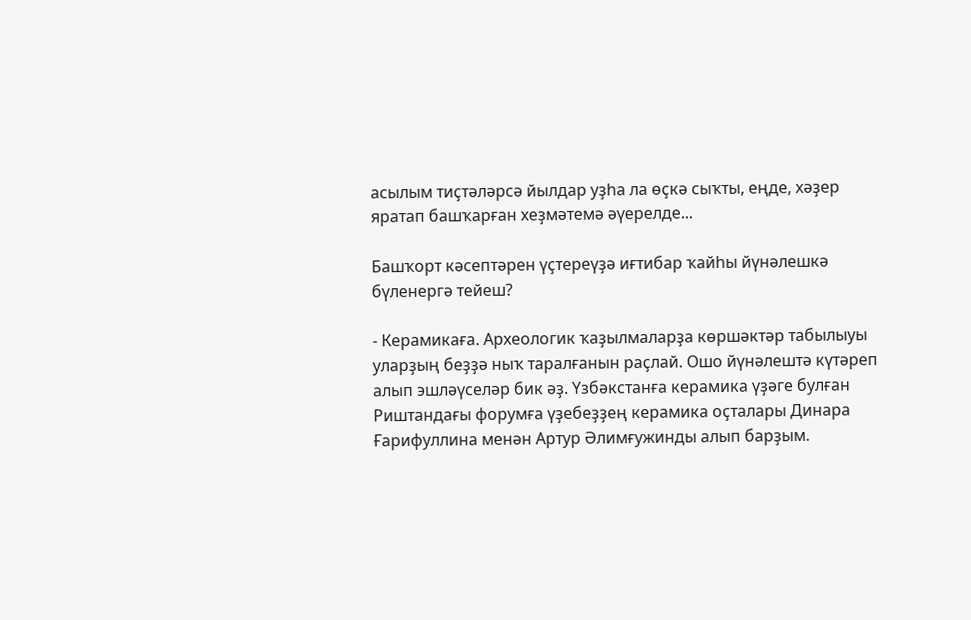асылым тиҫтәләрсә йылдар уҙһа ла өҫкә сыҡты, еңде, хәҙер яратап башҡарған хеҙмәтемә әүерелде...

Башҡорт кәсептәрен үҫтереүҙә иғтибар ҡайһы йүнәлешкә бүленергә тейеш?

- Керамикаға. Археологик ҡаҙылмаларҙа көршәктәр табылыуы уларҙың беҙҙә ныҡ таралғанын раҫлай. Ошо йүнәлештә күтәреп алып эшләүселәр бик әҙ. Үзбәкстанға керамика үҙәге булған Риштандағы форумға үҙебеҙҙең керамика оҫталары Динара Ғарифуллина менән Артур Әлимғужинды алып барҙым.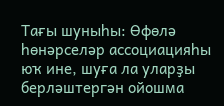Тағы шуныһы: Өфөлә һөнәрселәр ассоциацияһы юҡ ине, шуға ла уларҙы берләштергән ойошма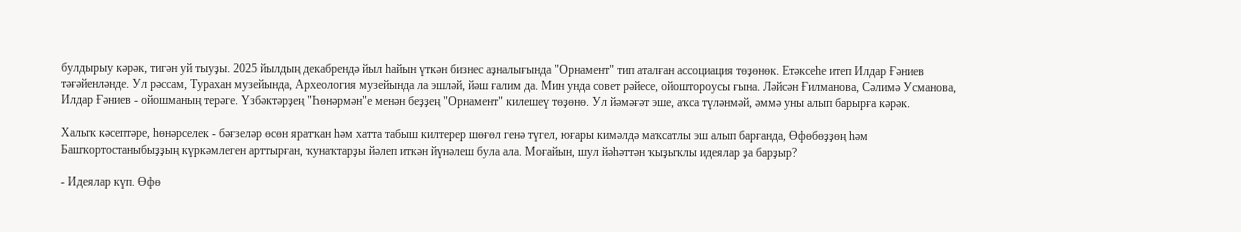булдырыу кәрәк, тигән уй тыуҙы. 2025 йылдың декабрендә йыл һайын үткән бизнес аҙналығында "Орнамент" тип аталған ассоциация төҙөнөк. Етәксеһе итеп Илдар Ғәниев тәғәйенләнде. Ул рәссам, Турахан музейында, Археология музейында ла эшләй, йәш ғалим да. Мин унда совет рәйесе, ойоштороусы ғына. Ләйсән Ғилманова, Сәлимә Усманова, Илдар Ғәниев - ойошманың терәге. Үзбәктәрҙең "Һөнәрмән"е менән беҙҙең "Орнамент" килешеү төҙөнө. Ул йәмәғәт эше, аҡса түләнмәй, әммә уны алып барырға кәрәк.

Халыҡ кәсептәре, һөнәрселек - бәғзеләр өсөн яратҡан һәм хатта табыш килтерер шөғөл генә түгел, юғары кимәлдә маҡсатлы эш алып барғанда, Өфөбөҙҙөң һәм Башҡортостаныбыҙҙың күркәмлеген арттырған, ҡунаҡтарҙы йәлеп иткән йүнәлеш була ала. Моғайын, шул йәһәттән ҡыҙыҡлы идеялар ҙа барҙыр?

- Идеялар күп. Өфө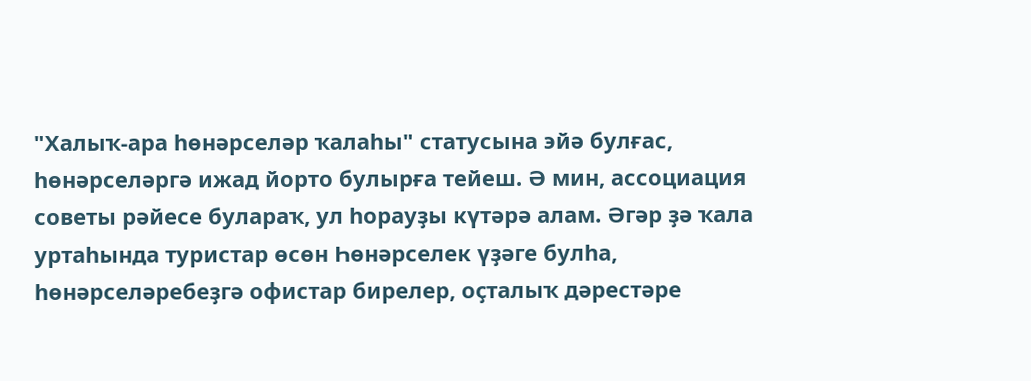"Халыҡ-ара һөнәрселәр ҡалаһы" статусына эйә булғас, һөнәрселәргә ижад йорто булырға тейеш. Ә мин, ассоциация советы рәйесе булараҡ, ул һорауҙы күтәрә алам. Әгәр ҙә ҡала уртаһында туристар өсөн Һөнәрселек үҙәге булһа, һөнәрселәребеҙгә офистар бирелер, оҫталыҡ дәрестәре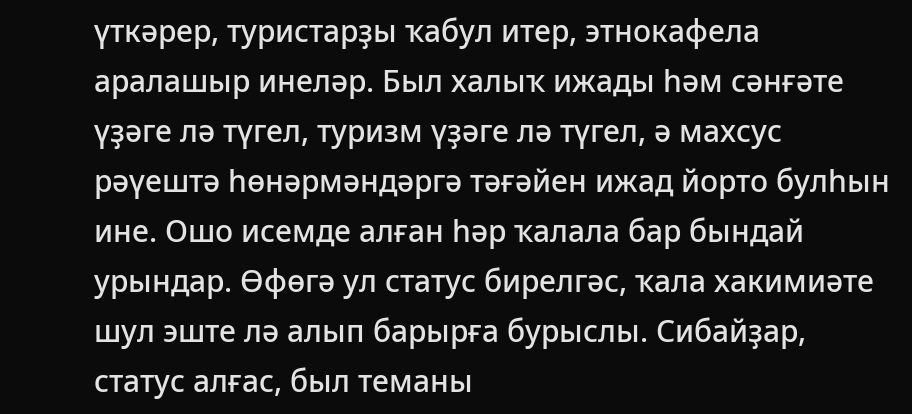үткәрер, туристарҙы ҡабул итер, этнокафела аралашыр инеләр. Был халыҡ ижады һәм сәнғәте үҙәге лә түгел, туризм үҙәге лә түгел, ә махсус рәүештә һөнәрмәндәргә тәғәйен ижад йорто булһын ине. Ошо исемде алған һәр ҡалала бар бындай урындар. Өфөгә ул статус бирелгәс, ҡала хакимиәте шул эште лә алып барырға бурыслы. Сибайҙар, статус алғас, был теманы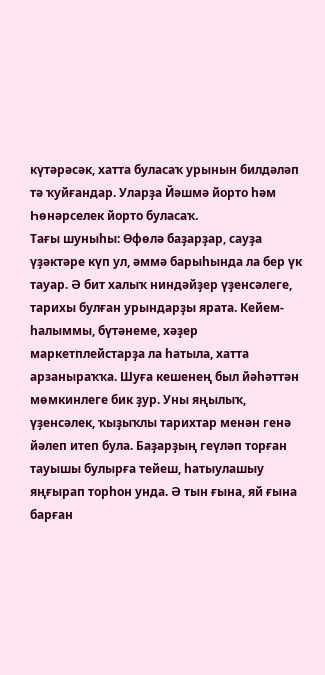күтәрәсәк, хатта буласаҡ урынын билдәләп тә ҡуйғандар. Уларҙа Йәшмә йорто һәм Һөнәрселек йорто буласаҡ.
Тағы шуныһы: Өфөлә баҙарҙар, сауҙа үҙәктәре күп ул, әммә барыһында ла бер үк тауар. Ә бит халыҡ ниндәйҙер үҙенсәлеге, тарихы булған урындарҙы ярата. Кейем-һалыммы, бүтәнеме, хәҙер маркетплейстарҙа ла һатыла, хатта арзаныраҡҡа. Шуға кешенең был йәһәттән мөмкинлеге бик ҙур. Уны яңылыҡ, үҙенсәлек, ҡыҙыҡлы тарихтар менән генә йәлеп итеп була. Баҙарҙың геүләп торған тауышы булырға тейеш, һатыулашыу яңғырап торһон унда. Ә тын ғына, яй ғына барған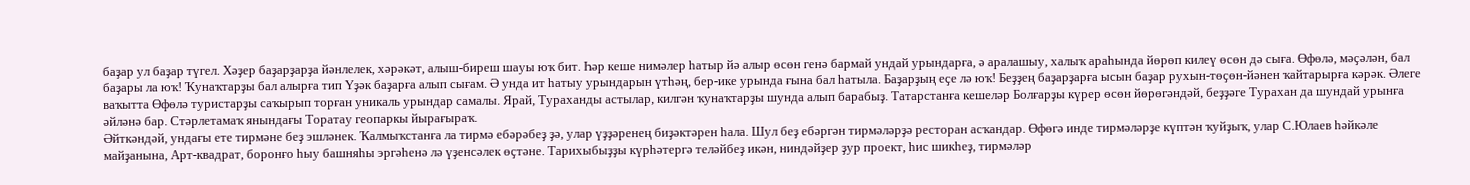баҙар ул баҙар түгел. Хәҙер баҙарҙарҙа йәнлелек, хәрәкәт, алыш-биреш шауы юҡ бит. Һәр кеше нимәлер һатыр йә алыр өсөн генә бармай ундай урындарға, ә аралашыу, халыҡ араһында йөрөп килеү өсөн дә сыға. Өфөлә, мәҫәлән, бал баҙары ла юҡ! Ҡунаҡтарҙы бал алырға тип Үҙәк баҙарға алып сығам. Ә унда ит һатыу урындарын үтһәң, бер-ике урында ғына бал һатыла. Баҙарҙың еҫе лә юҡ! Беҙҙең баҙарҙарға ысын баҙар рухын-төҫөн-йәнен ҡайтарырға кәрәк. Әлеге ваҡытта Өфөлә туристарҙы саҡырып торған уникаль урындар самалы. Ярай, Тураханды астылар, килгән ҡунаҡтарҙы шунда алып барабыҙ. Татарстанға кешеләр Болғарҙы күрер өсөн йөрөгәндәй, беҙҙәге Турахан да шундай урынға әйләнә бар. Стәрлетамаҡ янындағы Торатау геопаркы йырағыраҡ.
Әйткәндәй, ундағы ете тирмәне беҙ эшләнек. Ҡалмыҡстанға ла тирмә ебәрәбеҙ ҙә, улар үҙҙәренең биҙәктәрен һала. Шул беҙ ебәргән тирмәләрҙә ресторан асҡандар. Өфөгә инде тирмәләрҙе күптән ҡуйҙыҡ, улар С.Юлаев һәйкәле майҙанына, Арт-квадрат, боронғо һыу башняһы эргәһенә лә үҙенсәлек өҫтәне. Тарихыбыҙҙы күрһәтергә теләйбеҙ икән, ниндәйҙер ҙур проект, һис шикһеҙ, тирмәләр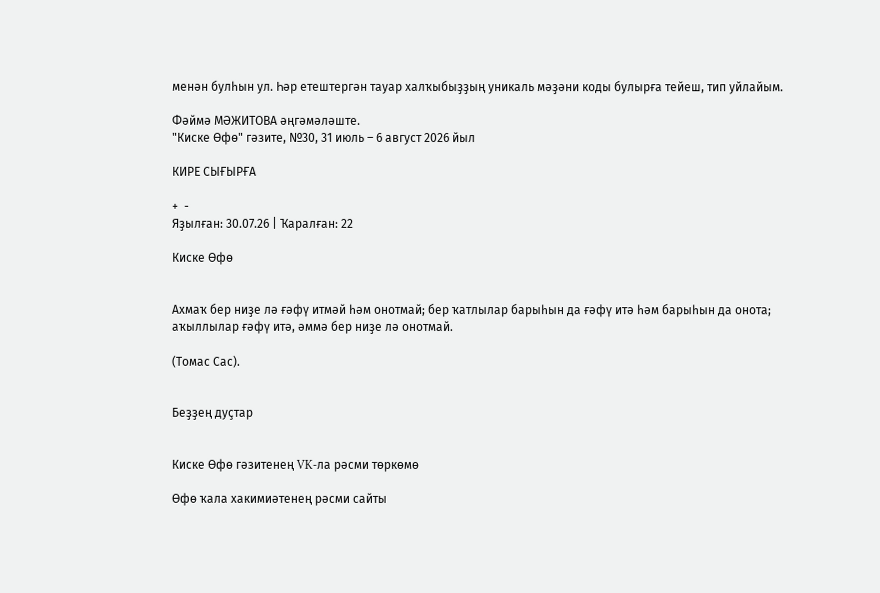менән булһын ул. Һәр етештергән тауар халҡыбыҙҙың уникаль мәҙәни коды булырға тейеш, тип уйлайым.

Фәймә МӘЖИТОВА әңгәмәләште.
"Киске Өфө" гәзите, №30, 31 июль – 6 август 2026 йыл

КИРЕ СЫҒЫРҒА

+  -
Яҙылған: 30.07.26 | Ҡаралған: 22

Киске Өфө


Ахмаҡ бер ниҙе лә ғәфү итмәй һәм онотмай; бер ҡатлылар барыһын да ғәфү итә һәм барыһын да онота; аҡыллылар ғәфү итә, әммә бер ниҙе лә онотмай.

(Томас Сас).


Беҙҙең дуҫтар


Киске Өфө гәзитенең VK-ла рәсми төркөмө

Өфө ҡала хакимиәтенең рәсми сайты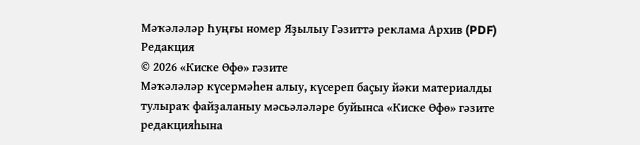Мәҡәләләр Һуңғы номер Яҙылыу Гәзиттә реклама Архив (PDF) Редакция
© 2026 «Киске Өфө» гәзите
Мәҡәләләр күсермәһен алыу, күсереп баҫыу йәки материалды тулыраҡ файҙаланыу мәсьәләләре буйынса «Киске Өфө» гәзите редакцияһына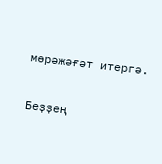мөрәжәғәт итергә.

Беҙҙең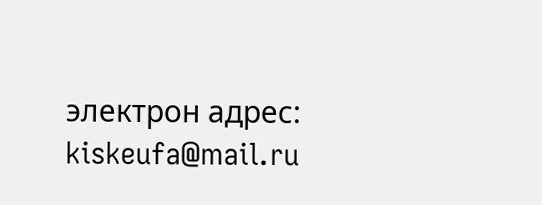электрон адрес: kiskeufa@mail.ru